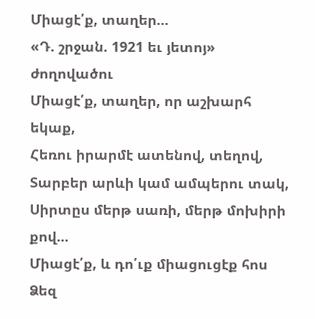Միացէ՛ք, տաղեր...
«Դ. շրջան. 1921 եւ յետոյ» ժողովածու
Միացէ՛ք, տաղեր, որ աշխարհ եկաք,
Հեռու իրարմէ ատենով, տեղով,
Տարբեր արևի կամ ամպերու տակ,
Սիրտըս մերթ սառի, մերթ մոխիրի քով…
Միացէ՛ք, և դո՛ւք միացուցէք հոս
Ձեզ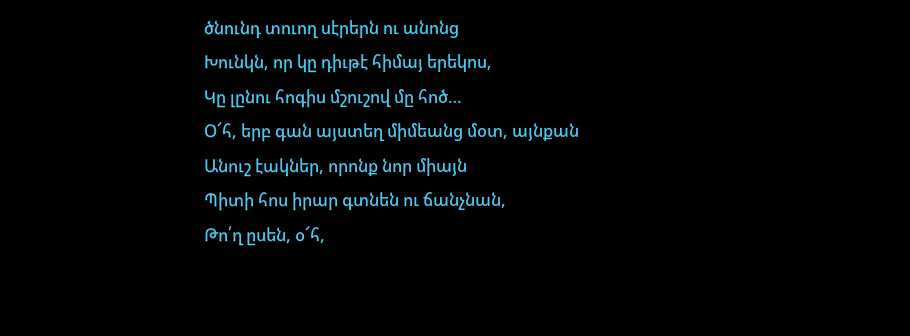ծնունդ տուող սէրերն ու անոնց
Խունկն, որ կը դիւթէ հիմայ երեկոս,
Կը լընու հոգիս մշուշով մը հոծ…
Օ՜հ, երբ գան այստեղ միմեանց մօտ, այնքան
Անուշ էակներ, որոնք նոր միայն
Պիտի հոս իրար գտնեն ու ճանչնան,
Թո՛ղ ըսեն, օ՜հ,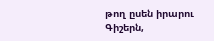թող ըսեն իրարու
Գիշերն,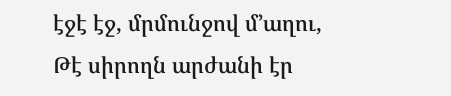էջէ էջ, մրմունջով մ՚աղու,
Թէ սիրողն արժանի էր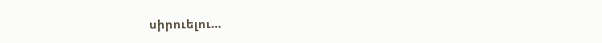սիրուելու…